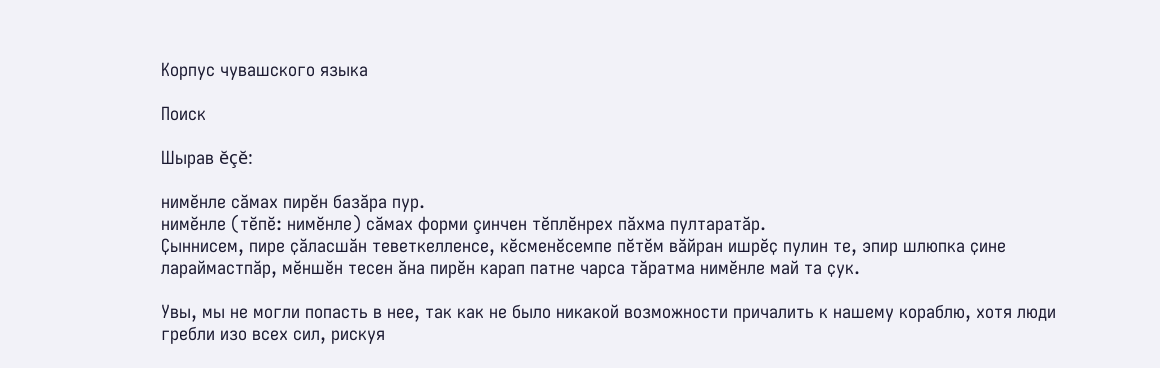Корпус чувашского языка

Поиск

Шырав ĕçĕ:

нимӗнле сăмах пирĕн базăра пур.
нимӗнле (тĕпĕ: нимӗнле) сăмах форми çинчен тĕплĕнрех пăхма пултаратăр.
Ҫыннисем, пире ҫӑласшӑн теветкелленсе, кӗсменӗсемпе пӗтӗм вӑйран ишрӗҫ пулин те, эпир шлюпка ҫине лараймастпӑр, мӗншӗн тесен ӑна пирӗн карап патне чарса тӑратма нимӗнле май та ҫук.

Увы, мы не могли попасть в нее, так как не было никакой возможности причалить к нашему кораблю, хотя люди гребли изо всех сил, рискуя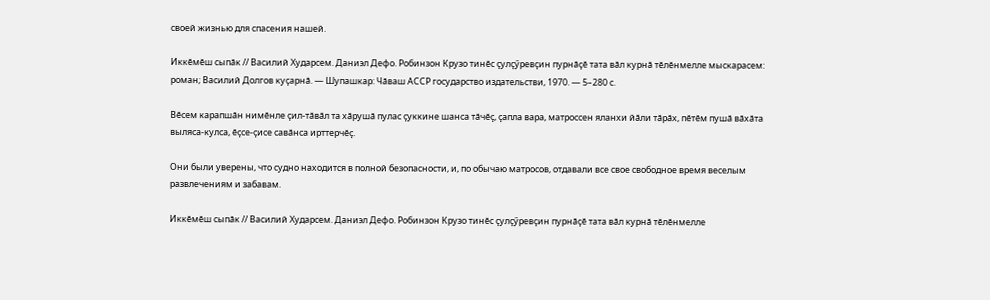своей жизнью для спасения нашей.

Иккӗмӗш сыпӑк // Василий Хударсем. Даниэл Дефо. Робинзон Крузо тинӗс ҫулҫӳревҫин пурнӑҫӗ тата вӑл курнӑ тӗлӗнмелле мыскарасем: роман; Василий Долгов куҫарнӑ. — Шупашкар: Чӑваш АССР государство издательстви, 1970. — 5–280 с.

Вӗсем карапшӑн нимӗнле ҫил-тӑвӑл та хӑрушӑ пулас ҫуккине шанса тӑчӗҫ, ҫапла вара, матроссен яланхи йӑли тӑрӑх, пӗтӗм пушӑ вӑхӑта выляса-кулса, ӗҫсе-ҫисе савӑнса ирттерчӗҫ.

Они были уверены, что судно находится в полной безопасности, и, по обычаю матросов, отдавали все свое свободное время веселым развлечениям и забавам.

Иккӗмӗш сыпӑк // Василий Хударсем. Даниэл Дефо. Робинзон Крузо тинӗс ҫулҫӳревҫин пурнӑҫӗ тата вӑл курнӑ тӗлӗнмелле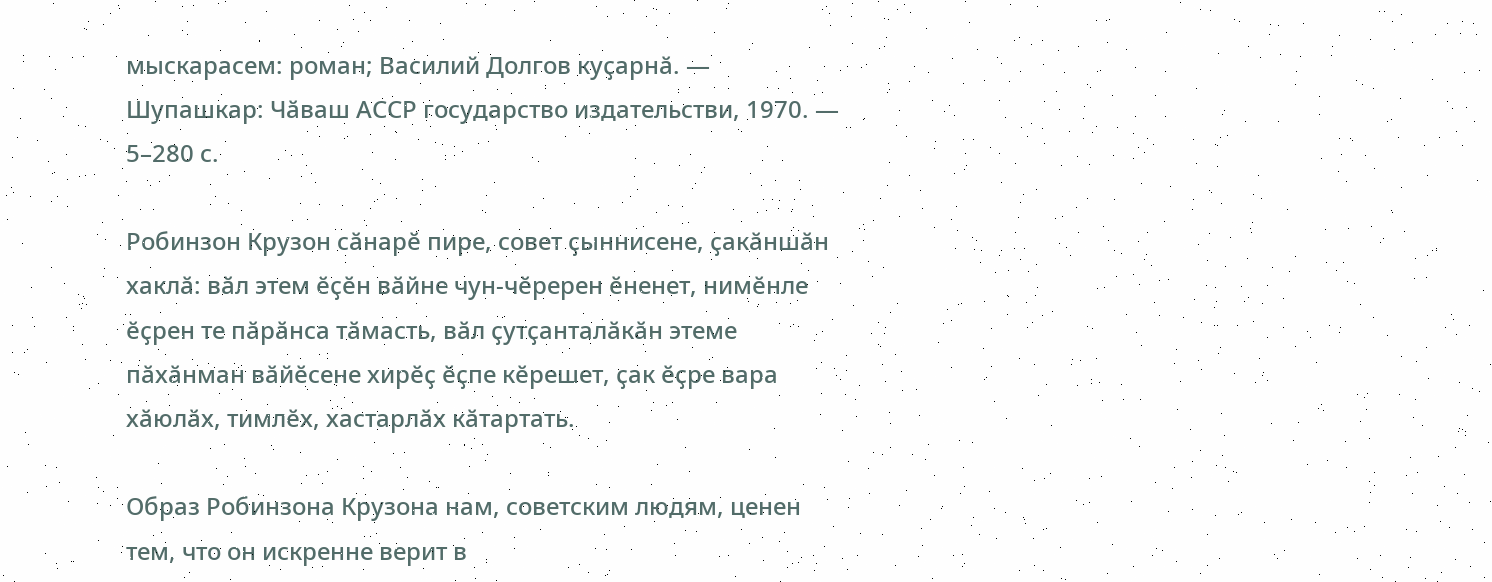мыскарасем: роман; Василий Долгов куҫарнӑ. — Шупашкар: Чӑваш АССР государство издательстви, 1970. — 5–280 с.

Робинзон Крузон сӑнарӗ пире, совет ҫыннисене, ҫакӑншӑн хаклӑ: вӑл этем ӗҫӗн вӑйне чун-чӗререн ӗненет, нимӗнле ӗҫрен те пӑрӑнса тӑмасть, вӑл ҫутҫанталӑкӑн этеме пӑхӑнман вӑйӗсене хирӗҫ ӗҫпе кӗрешет, ҫак ӗҫре вара хӑюлӑх, тимлӗх, хастарлӑх кӑтартать.

Образ Робинзона Крузона нам, советским людям, ценен тем, что он искренне верит в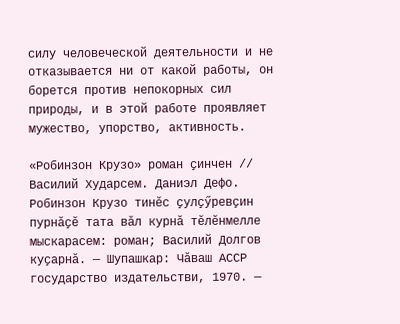силу человеческой деятельности и не отказывается ни от какой работы, он борется против непокорных сил природы, и в этой работе проявляет мужество, упорство, активность.

«Робинзон Крузо» роман ҫинчен // Василий Хударсем. Даниэл Дефо. Робинзон Крузо тинӗс ҫулҫӳревҫин пурнӑҫӗ тата вӑл курнӑ тӗлӗнмелле мыскарасем: роман; Василий Долгов куҫарнӑ. — Шупашкар: Чӑваш АССР государство издательстви, 1970. —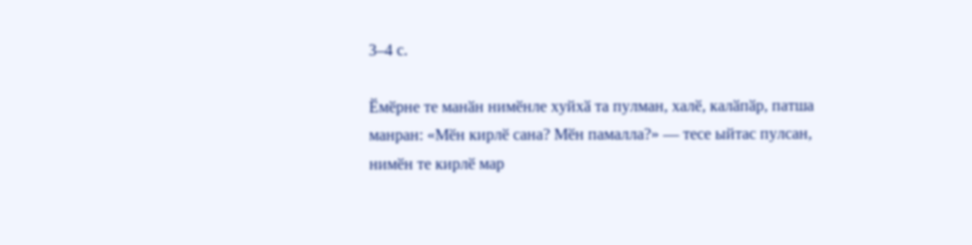3–4 с.

Ӗмӗрне те манӑн нимӗнле хуйхӑ та пулман, халӗ, калӑпӑр, патша манран: «Мӗн кирлӗ сана? Мӗн памалла?» — тесе ыйтас пулсан, нимӗн те кирлӗ мар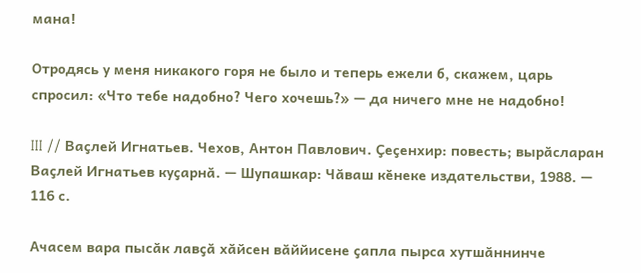мана!

Отродясь у меня никакого горя не было и теперь ежели б, скажем, царь спросил: «Что тебе надобно? Чего хочешь?» — да ничего мне не надобно!

III // Ваҫлей Игнатьев. Чехов, Антон Павлович. Ҫеҫенхир: повесть; вырӑсларан Ваҫлей Игнатьев куҫарнӑ. — Шупашкар: Чӑваш кӗнеке издательстви, 1988. — 116 с.

Ачасем вара пысӑк лавҫӑ хӑйсен вӑййисене ҫапла пырса хутшӑннинче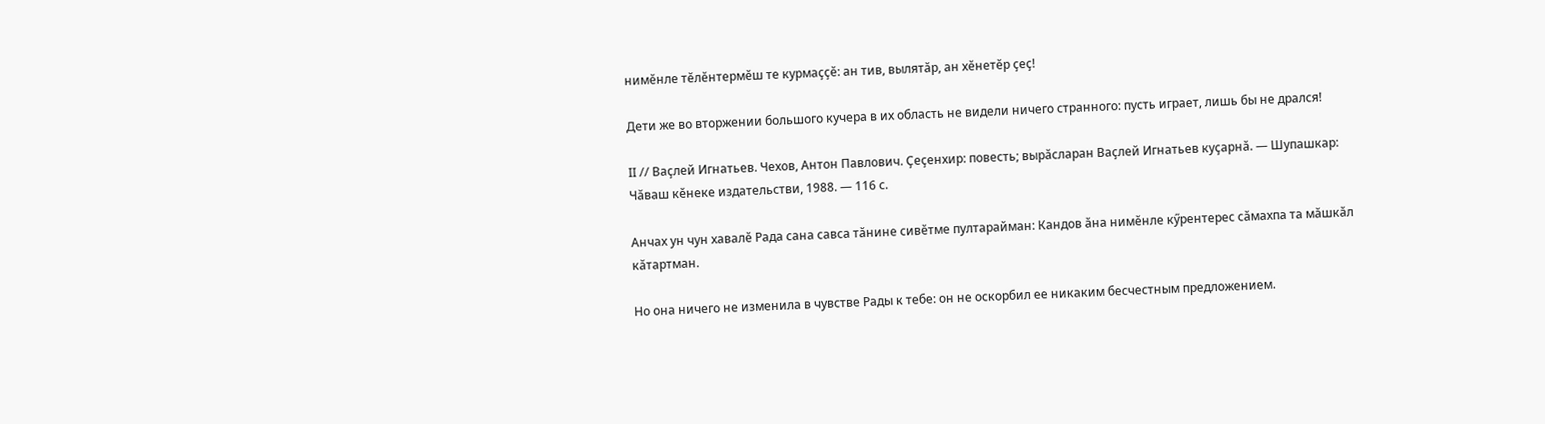нимӗнле тӗлӗнтермӗш те курмаҫҫӗ: ан тив, вылятӑр, ан хӗнетӗр ҫеҫ!

Дети же во вторжении большого кучера в их область не видели ничего странного: пусть играет, лишь бы не дрался!

II // Ваҫлей Игнатьев. Чехов, Антон Павлович. Ҫеҫенхир: повесть; вырӑсларан Ваҫлей Игнатьев куҫарнӑ. — Шупашкар: Чӑваш кӗнеке издательстви, 1988. — 116 с.

Анчах ун чун хавалӗ Рада сана савса тӑнине сивӗтме пултарайман: Кандов ӑна нимӗнле кӳрентерес сӑмахпа та мӑшкӑл кӑтартман.

Но она ничего не изменила в чувстве Рады к тебе: он не оскорбил ее никаким бесчестным предложением.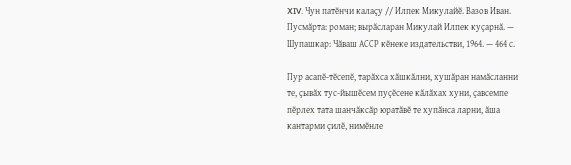XIV. Чун патӗнчи калаҫу // Илпек Микулайӗ. Вазов Иван. Пусмӑрта: роман; вырӑсларан Микулай Илпек куҫарнӑ. — Шупашкар: Чӑваш АССР кӗнеке издательстви, 1964. — 464 с.

Пур асапӗ-тӗсепӗ, тарӑхса хӑшкӑлни, хушӑран намӑсланни те, ҫывӑх тус-йышӗсем пуҫӗсене кӑлӑхах хуни, ҫавсемпе пӗрлех тата шанчӑксӑр юратӑвӗ те хупӑнса ларни, ӑша кантарми ҫилӗ, нимӗнле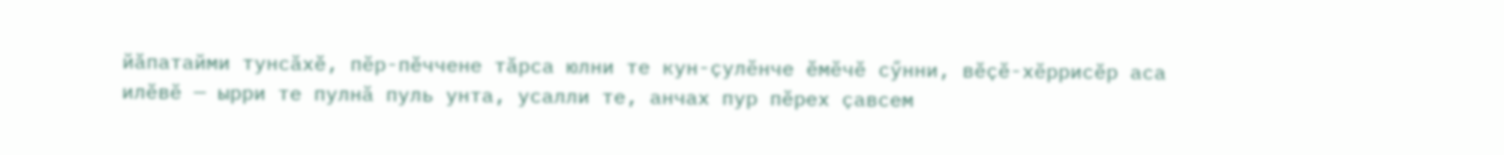йӑпатайми тунсӑхӗ, пӗр-пӗччене тӑрса юлни те кун-ҫулӗнче ӗмӗчӗ сӳнни, вӗҫӗ-хӗррисӗр аса илӗвӗ — ырри те пулнӑ пуль унта, усалли те, анчах пур пӗрех ҫавсем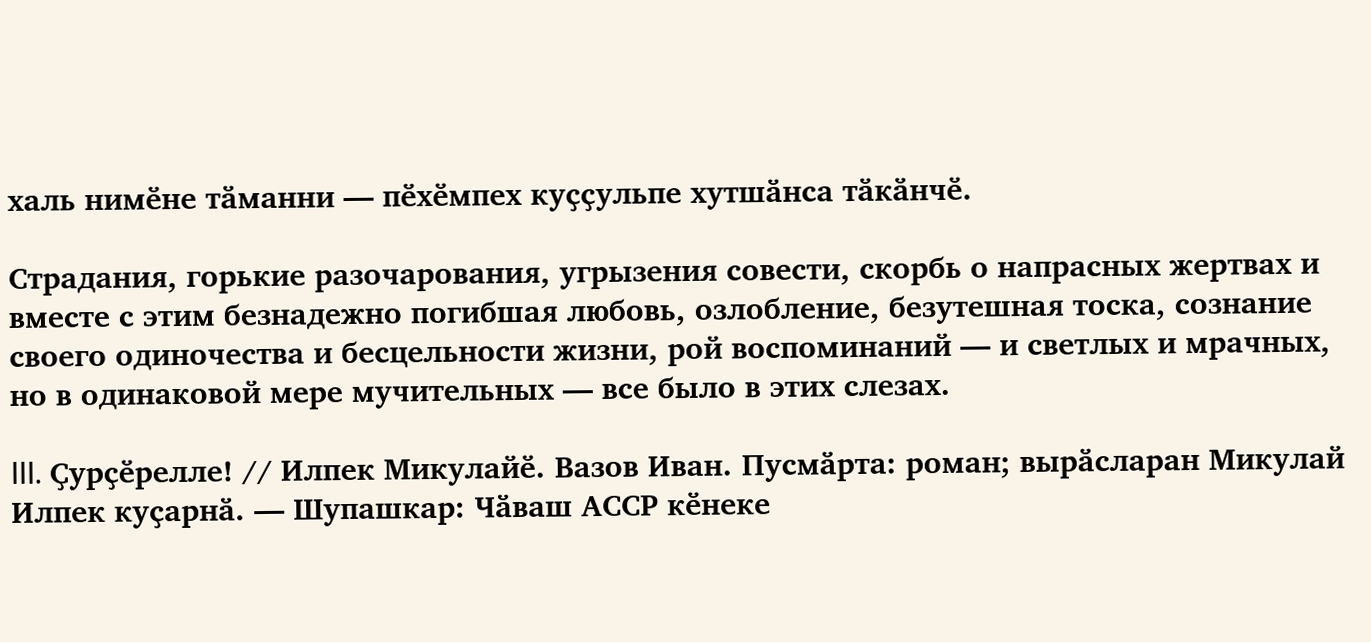халь нимӗне тӑманни — пӗхӗмпех куҫҫульпе хутшӑнса тӑкӑнчӗ.

Страдания, горькие разочарования, угрызения совести, скорбь о напрасных жертвах и вместе с этим безнадежно погибшая любовь, озлобление, безутешная тоска, сознание своего одиночества и бесцельности жизни, рой воспоминаний — и светлых и мрачных, но в одинаковой мере мучительных — все было в этих слезах.

III. Ҫурҫӗрелле! // Илпек Микулайӗ. Вазов Иван. Пусмӑрта: роман; вырӑсларан Микулай Илпек куҫарнӑ. — Шупашкар: Чӑваш АССР кӗнеке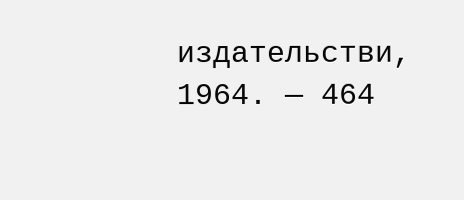издательстви, 1964. — 464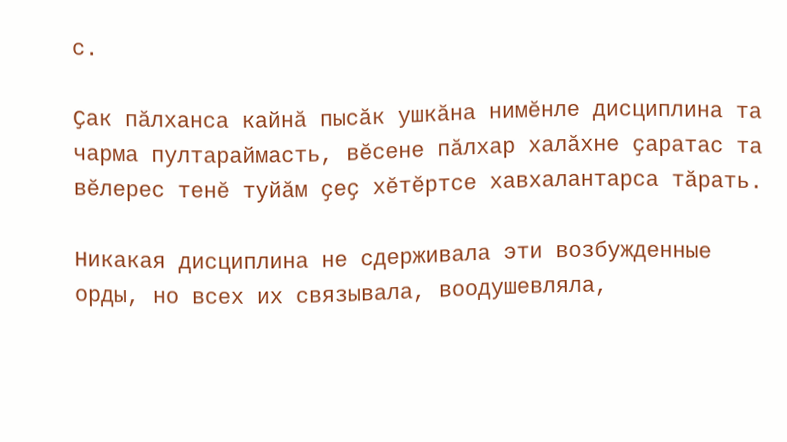с.

Ҫак пӑлханса кайнӑ пысӑк ушкӑна нимӗнле дисциплина та чарма пултараймасть, вӗсене пӑлхар халӑхне ҫаратас та вӗлерес тенӗ туйӑм ҫеҫ хӗтӗртсе хавхалантарса тӑрать.

Никакая дисциплина не сдерживала эти возбужденные орды, но всех их связывала, воодушевляла,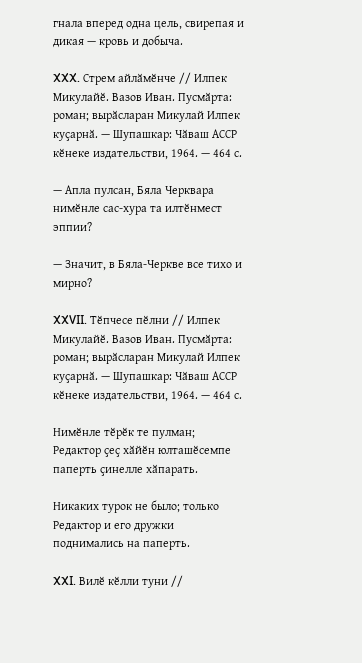гнала вперед одна цель, свирепая и дикая — кровь и добыча.

XXX. Стрем айлӑмӗнче // Илпек Микулайӗ. Вазов Иван. Пусмӑрта: роман; вырӑсларан Микулай Илпек куҫарнӑ. — Шупашкар: Чӑваш АССР кӗнеке издательстви, 1964. — 464 с.

— Апла пулсан, Бяла Черквара нимӗнле сас-хура та илтӗнмест эппии?

— Значит, в Бяла-Черкве все тихо и мирно?

XXVII. Тӗпчесе пӗлни // Илпек Микулайӗ. Вазов Иван. Пусмӑрта: роман; вырӑсларан Микулай Илпек куҫарнӑ. — Шупашкар: Чӑваш АССР кӗнеке издательстви, 1964. — 464 с.

Нимӗнле тӗрӗк те пулман; Редактор ҫеҫ хӑйӗн юлташӗсемпе паперть ҫинелле хӑпарать.

Никаких турок не было; только Редактор и его дружки поднимались на паперть.

XXI. Вилӗ кӗлли туни //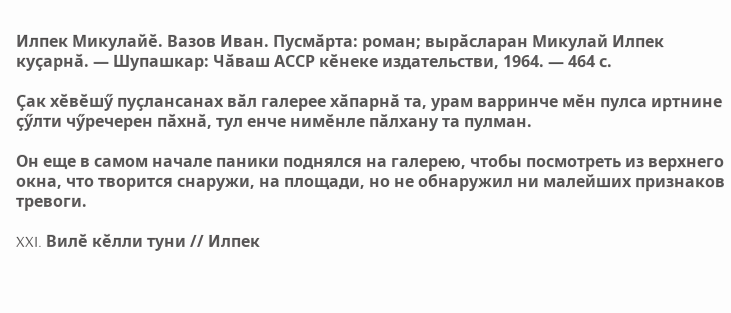Илпек Микулайӗ. Вазов Иван. Пусмӑрта: роман; вырӑсларан Микулай Илпек куҫарнӑ. — Шупашкар: Чӑваш АССР кӗнеке издательстви, 1964. — 464 с.

Ҫак хӗвӗшӳ пуҫлансанах вӑл галерее хӑпарнӑ та, урам варринче мӗн пулса иртнине ҫӳлти чӳречерен пӑхнӑ, тул енче нимӗнле пӑлхану та пулман.

Он еще в самом начале паники поднялся на галерею, чтобы посмотреть из верхнего окна, что творится снаружи, на площади, но не обнаружил ни малейших признаков тревоги.

XXI. Вилӗ кӗлли туни // Илпек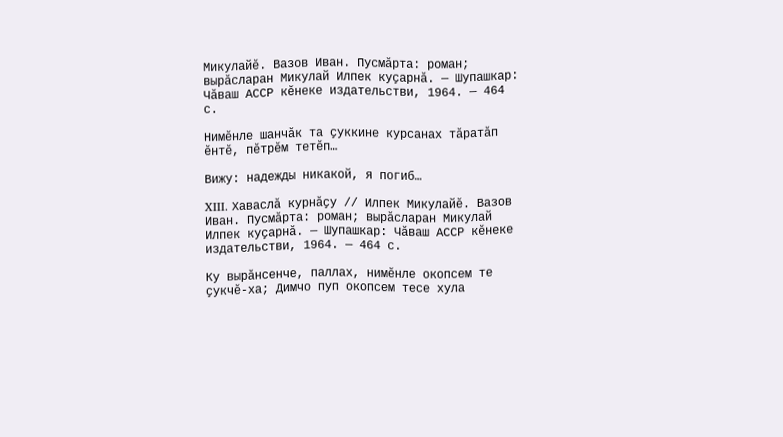Микулайӗ. Вазов Иван. Пусмӑрта: роман; вырӑсларан Микулай Илпек куҫарнӑ. — Шупашкар: Чӑваш АССР кӗнеке издательстви, 1964. — 464 с.

Нимӗнле шанчӑк та ҫуккине курсанах тӑратӑп ӗнтӗ, пӗтрӗм тетӗп…

Вижу: надежды никакой, я погиб…

XIII. Хаваслӑ курнӑҫу // Илпек Микулайӗ. Вазов Иван. Пусмӑрта: роман; вырӑсларан Микулай Илпек куҫарнӑ. — Шупашкар: Чӑваш АССР кӗнеке издательстви, 1964. — 464 с.

Ку вырӑнсенче, паллах, нимӗнле окопсем те ҫукчӗ-ха; Димчо пуп окопсем тесе хула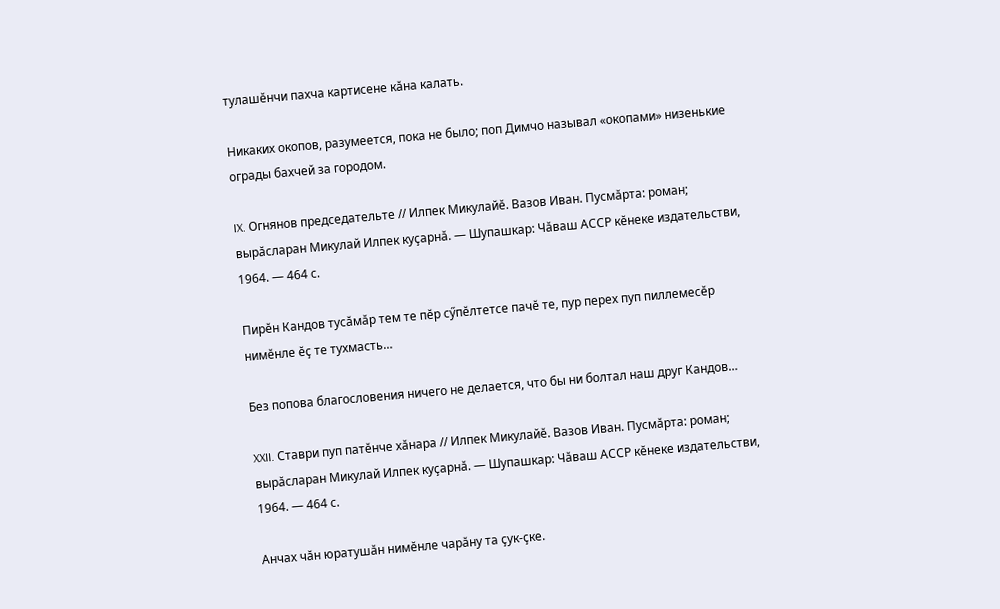тулашӗнчи пахча картисене кӑна калать.

Никаких окопов, разумеется, пока не было; поп Димчо называл «окопами» низенькие ограды бахчей за городом.

IX. Огнянов председательте // Илпек Микулайӗ. Вазов Иван. Пусмӑрта: роман; вырӑсларан Микулай Илпек куҫарнӑ. — Шупашкар: Чӑваш АССР кӗнеке издательстви, 1964. — 464 с.

Пирӗн Кандов тусӑмӑр тем те пӗр сӳпӗлтетсе пачӗ те, пур перех пуп пиллемесӗр нимӗнле ӗҫ те тухмасть…

Без попова благословения ничего не делается, что бы ни болтал наш друг Кандов…

XXII. Ставри пуп патӗнче хӑнара // Илпек Микулайӗ. Вазов Иван. Пусмӑрта: роман; вырӑсларан Микулай Илпек куҫарнӑ. — Шупашкар: Чӑваш АССР кӗнеке издательстви, 1964. — 464 с.

Анчах чӑн юратушӑн нимӗнле чарӑну та ҫук-ҫке.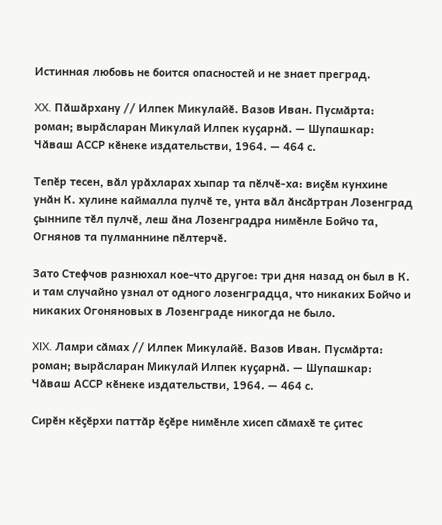Истинная любовь не боится опасностей и не знает преград.

XX. Пӑшӑрхану // Илпек Микулайӗ. Вазов Иван. Пусмӑрта: роман; вырӑсларан Микулай Илпек куҫарнӑ. — Шупашкар: Чӑваш АССР кӗнеке издательстви, 1964. — 464 с.

Тепӗр тесен, вӑл урӑхларах хыпар та пӗлчӗ-ха: виҫӗм кунхине унӑн К. хулине каймалла пулчӗ те, унта вӑл ӑнсӑртран Лозенград ҫыннипе тӗл пулчӗ, леш ӑна Лозенградра нимӗнле Бойчо та, Огнянов та пулманнине пӗлтерчӗ.

Зато Стефчов разнюхал кое-что другое: три дня назад он был в К. и там случайно узнал от одного лозенградца, что никаких Бойчо и никаких Огоняновых в Лозенграде никогда не было.

XIX. Ламри сӑмах // Илпек Микулайӗ. Вазов Иван. Пусмӑрта: роман; вырӑсларан Микулай Илпек куҫарнӑ. — Шупашкар: Чӑваш АССР кӗнеке издательстви, 1964. — 464 с.

Сирӗн кӗҫӗрхи паттӑр ӗҫӗре нимӗнле хисеп сӑмахӗ те ҫитес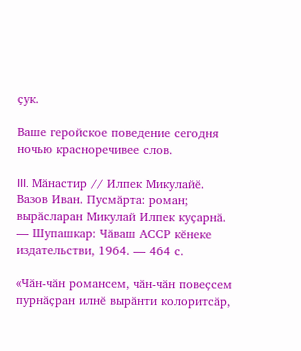ҫук.

Ваше геройское поведение сегодня ночью красноречивее слов.

III. Мӑнастир // Илпек Микулайӗ. Вазов Иван. Пусмӑрта: роман; вырӑсларан Микулай Илпек куҫарнӑ. — Шупашкар: Чӑваш АССР кӗнеке издательстви, 1964. — 464 с.

«Чӑн-чӑн романсем, чӑн-чӑн повеҫсем пурнӑҫран илнӗ вырӑнти колоритсӑр,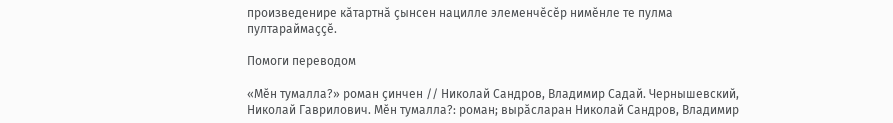произведенире кӑтартнӑ ҫынсен нацилле элеменчӗсӗр нимӗнле те пулма пултараймаҫҫӗ.

Помоги переводом

«Мӗн тумалла?» роман ҫинчен // Николай Сандров, Владимир Садай. Чернышевский, Николай Гаврилович. Мӗн тумалла?: роман; вырӑсларан Николай Сандров, Владимир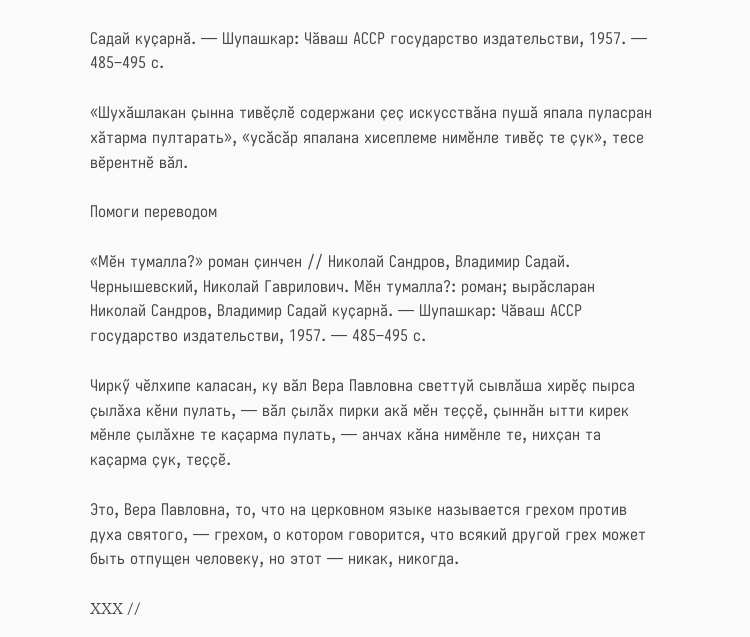Садай куҫарнӑ. — Шупашкар: Чӑваш АССР государство издательстви, 1957. — 485–495 с.

«Шухӑшлакан ҫынна тивӗҫлӗ содержани ҫеҫ искусствӑна пушӑ япала пуласран хӑтарма пултарать», «усӑсӑр япалана хисеплеме нимӗнле тивӗҫ те ҫук», тесе вӗрентнӗ вӑл.

Помоги переводом

«Мӗн тумалла?» роман ҫинчен // Николай Сандров, Владимир Садай. Чернышевский, Николай Гаврилович. Мӗн тумалла?: роман; вырӑсларан Николай Сандров, Владимир Садай куҫарнӑ. — Шупашкар: Чӑваш АССР государство издательстви, 1957. — 485–495 с.

Чиркӳ чӗлхипе каласан, ку вӑл Вера Павловна светтуй сывлӑша хирӗҫ пырса ҫылӑха кӗни пулать, — вӑл ҫылӑх пирки акӑ мӗн теҫҫӗ, ҫыннӑн ытти кирек мӗнле ҫылӑхне те каҫарма пулать, — анчах кӑна нимӗнле те, нихҫан та каҫарма ҫук, теҫҫӗ.

Это, Вера Павловна, то, что на церковном языке называется грехом против духа святого, — грехом, о котором говорится, что всякий другой грех может быть отпущен человеку, но этот — никак, никогда.

XXX //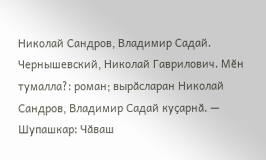Николай Сандров, Владимир Садай. Чернышевский, Николай Гаврилович. Мӗн тумалла?: роман; вырӑсларан Николай Сандров, Владимир Садай куҫарнӑ. — Шупашкар: Чӑваш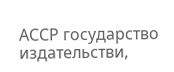АССР государство издательстви,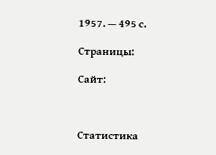1957. — 495 с.

Страницы:

Сайт:



Статистика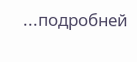...подробней